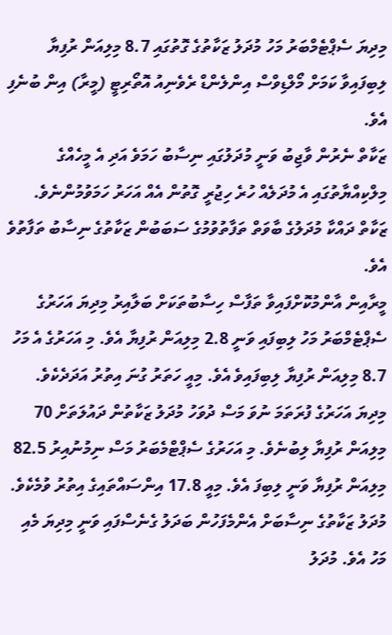މިދިޔަ ސެޕްޓެމްބަރު މަހު މުދަލު ޒަކާތުގެ ގޮތުގައި 8.7 މިލިއަން ރުފިޔާ ލިބިފައިވާ ކަމަށް މޯލްޑިވްސް އިންލެންޑް ރެވެނިއު އޮތޯރިޓީ (މީރާ) އިން ބުނެފި އެވެ.
ޒަކާތް ނެރުން ވާޖިބު ވަނީ މުދަލުގައި ނިސާބު ހަމަވެ އަދި އެ މީހެއްގެ މިލްކިއްޔާތުގައި އެ މުދަލެއް ހުރެ ހިޖުރީ ގޮތުން އެއް އަހަރު ހަމަވުމުންނެވެ. ޒަކާތް ދައްކާ މުދަލުގެ ބާވަތް ތަފާތުވުމުގެ ސަބަބުން ޒަކާތުގެ ނިސާބު ތަފާތުވެ އެވެ.
މީރާއިން އާންމުކޮށްފައިވާ ތަފާސް ހިސާބުތަކަށް ބަލާއިރު މިދިޔަ އަހަރުގެ ސެޕްޓެމްބަރު މަހު ލިބިފައި ވަނީ 2.8 މިލިއަން ރުފިޔާ އެވެ. މި އަހަރުގެ އެ މަހު 8.7 މިލިއަން ރުފިޔާ ލިބިފައިވެ އެވެ. މިއީ ހަތަރު ގުނަ އިތުރު އަދަދެކެވެ.
މިދިޔަ އަހަރުގެ ފުރަތަމަ ނުވަ މަސް ދުވަހު މުދަލު ޒަކާތުން ދައުލަތަށް 70 މިލިއަން ރުފިޔާ ލިބުނެވެ. މި އަހަރުގެ ސެޕްޓްމެބަރު މަސް ނިމުނުއިރު 82.5 މިލިއަން ރުފިޔާ ވަނީ ލިބިފަ އެވެ. މިއީ 17.8 އިންސައްތައިގެ އިތުރު ވުމެކެވެ.
މުދަލު ޒަކާތުގެ ނިސާބަށް އެންމެފަހުން ބަދަލު ގެނެސްފައި ވަނީ މިދިޔަ މެއި މަހު އެވެ. މުދަލު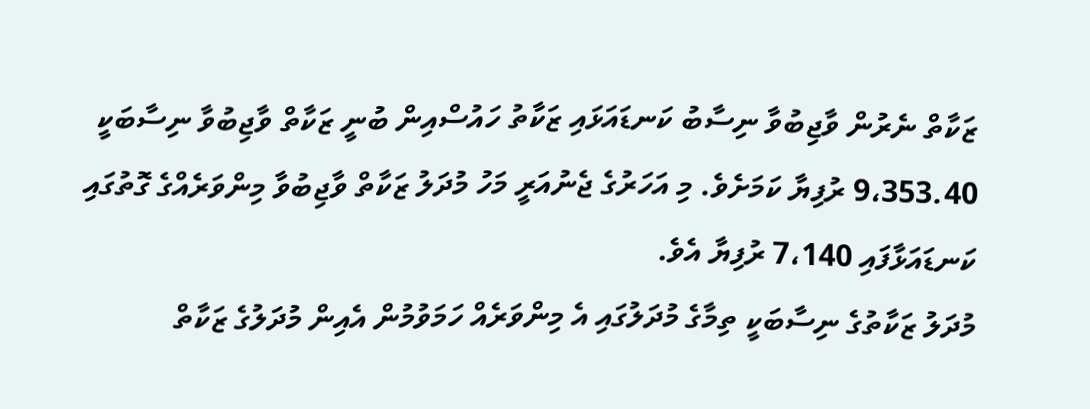ޒަކާތް ނެރުން ވާޖިބުވާ ނިސާބު ކަނޑައަޅައި ޒަކާތު ހައުސްއިން ބުނީ ޒަކާތް ވާޖިބުވާ ނިސާބަކީ 9،353.40 ރުފިޔާ ކަމަށެވެ. މި އަހަރުގެ ޖެނުއަރީ މަހު މުދަލު ޒަކާތް ވާޖިބުވާ މިންވަރެއްގެ ގޮތުގައި ކަނޑައަޅާފައި 7،140 ރުފިޔާ އެވެ.
މުދަލު ޒަކާތުގެ ނިސާބަކީ ތިމާގެ މުދަލުގައި އެ މިންވަރެއް ހަމަވުމުން އެއިން މުދަލުގެ ޒަކާތް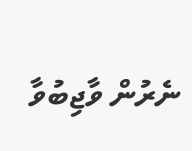ނެރުން ވާޖިބުވާ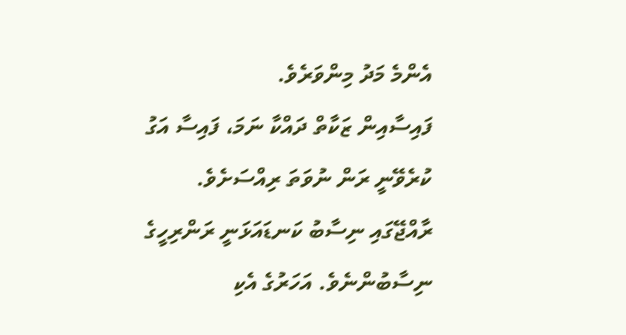އެންމެ މަދު މިންވަރެވެ.
ފައިސާއިން ޒަކާތް ދައްކާ ނަމަ، ފައިސާ އަގު ކުރެވޭނީ ރަން ނުވަތަ ރިއްސަށެވެ. ރާއްޖޭގައި ނިސާބު ކަނޑައަޅަނީ ރަންރިހީގެ ނިސާބުންނެވެ. އަހަރުގެ އެކި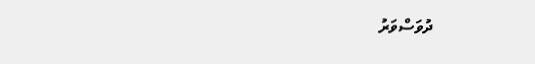ދުވަސްވަރު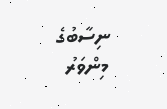ނިސާބުގެ މިންވަރު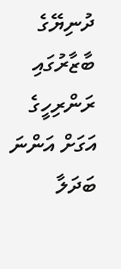ދުނިޔޭގެ ބާޒާރުގައި ރަންރިހީގެ އަގަށް އަންނަ ބަދަލާ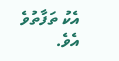އެކު ތަފާތުވެ އެވެ.